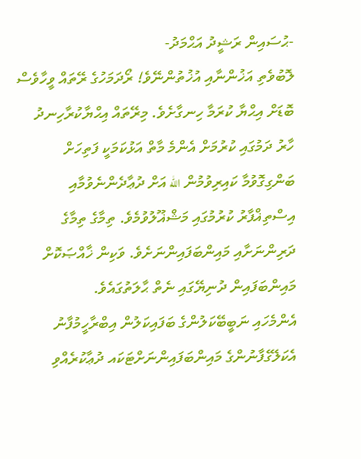-ޙުސައިން ރަޝީދު އަޙްމަދު-
ލޮބުވެތި އަޚުންނާއި އުޚުތުންނޭވެ! ރޯދަމަހުގެ ރޭތައް ވީހާވެސް ބޮޑަށް އިޙްޔާ ކުރަމާ ހިނގާށެވެ. މިރޭތައް އިޙްޔާކުރާހިނދު ހާރު ދަމުގައި ކުރުމަށް އެންމެ މާތް އަޅުކަމަކީ ފަތިހަށް ބަންގިގޮވުމާ ކައިރިވުމުން الله އަށް ދުޢާދެންނެވުމާއި އިސްތިޣްފާރު ކުރުމުގައި މަޝްޣޫލުވުމެވެ. ތިމާގެ ތިމާގެ ދަރިންނަށާއި މައިންބަފައިންނަށެވެ. ވަކިން ޚާއްޞަކޮށް މައިންބަފައިން ދުނިޔޭގައި ނެތް ޙާލަތުގައެވެ.
އެންމެހައި ނަބީބޭކަލުންގެ ބަފައިކަލުން އިބްރާހީމުފާނު އެކަލޭގެފާނުންގެ މައިންބަފައިންނަށްޓަކައ ދުޢާކުރެއްވި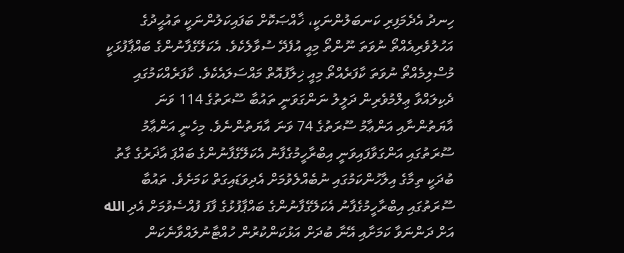ހިނދު އެދެމަފިރި ކަނބަލުންނަކީ، ޚާއްޞަކޮށް ބަފައިކަލުންނަކީ ތައުޙީދުގެ އަހުލުވެރިއެއްތޯ ނުވަތަ ނޫންތޯ މިއީ އުފެދޭ ސުވާލެކެވެ. އެކަލޭގެފާނުންގެ ބައްޕާފުޅަކީ މުސްލިމެއްތޯ ނުވަތަ ކާފަރެއްތޯ މިއީ ޚިލާފުއޮތް މައްސަލައެކެވެ. ކާފަރެއްކަމުގައި ދެކިލައްވާ ޢިލްމުވެރިން ދަލީލު ނަންގަވަނީ ތައުބާ ސޫރަތުގެ 114 ވަނަ އާޔަތުންނާއި އަންޢާމު ސޫރަތުގެ 74 ވަނަ އާޔަތުންނެވެ. މިހެނީ އަންޢާމު ސޫރަތުގައި އަންގަވާފައިވަނީ އިބްރާހީމުގެފާނު އެކަލޭގެފާނުންގެ ބައްޕަ އާޛަރުގެ ގާތު ބުދަކީ ތިމާގެ އިލާހުންކަމުގައި ނުބެއްލެވުމަށް އެދިވަޑައިގަތް ކަމަށެވެ. ތައުބާ ސޫރަތުގައި އިބްރާހީމުގެފާނު އެކަލޭގެފާނުންގެ ބައްޕާފުޅުގެ ފާފަ ފުއްސެވުމަށް އެދި الله އަށް ދަންނަވާ ކަމަށާއި އޭނާ ބުދަށް އަޅުކަންކުރުން ހުއްޓާނުލައްވާނެކަން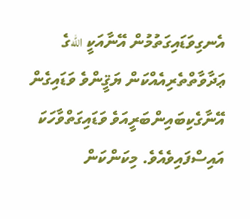އެނގިވަޑައިގަތުމުން އޭނާއަކީ اللهގެ ޢަދާވާތްތެރިއެއްކަން ޔަޤީންވެ ވަޑައިގެން އޭނާގެކިބައިންބަރީއަވެ ވަޑައިގަތްވާހަކަ އައިސްފައިވެއެވެ. މިކަންކަން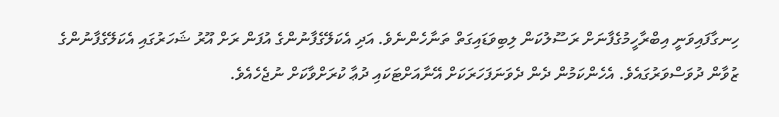ހިނގާފައިވަނީ އިބްރާހީމުގެފާނަށް ރަސޫލުކަން ލިބިވަޑައިގަތް ތަނާހެންނެވެ. އަދި އެކަލޭގެފާނުންގެ އުފަން ރަށް އޫރު ޝަހަރުގައި އެކަލޭގެފާނުންގެ ޒުވާން ދުވަސްވަރުގައެވެ. އެހެންކަމުން ދެން ދެވަނަފަހަރަކަށް އޭނާއަށްޓަކައި ދުޢާ ކުރަށްވާކަށް ނުޖެހެއެވެ.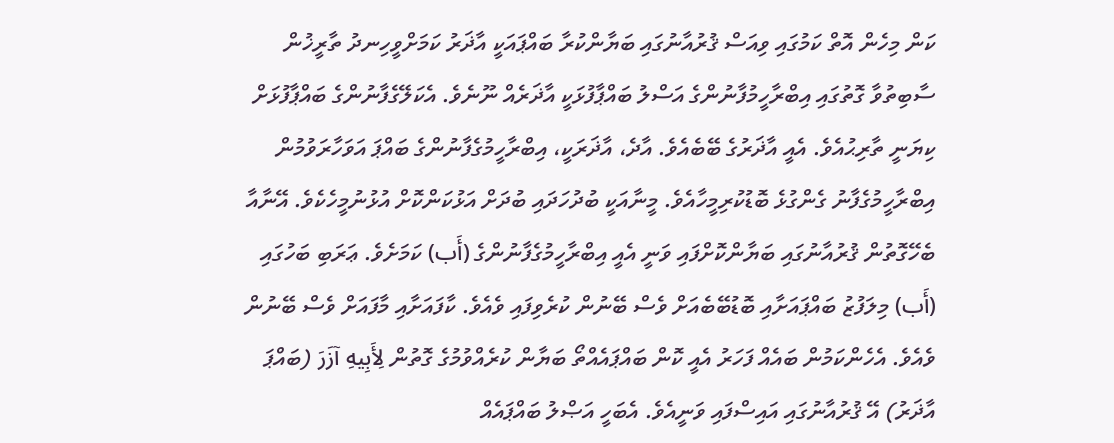ކަން މިހެން އޮތް ކަމުގައި ވިއަސް ޤުރުއާނުގައި ބަޔާންކުރާ ބައްޕައަކީ އާޛަރު ކަމަށްވީހިނދު ތާރީޚުން ސާބިތުވާ ގޮތުގައި އިބްރާހީމުފާނުންގެ އަސްލު ބައްޕާފުޅަކީ އާޛަރެއް ނޫނެވެ. އެކަލޭގެފާނުންގެ ބައްޕާފުޅަށް ކިޔަނީ ތާރިޙުއެވެ. އެއީ އާޛަރުގެ ބޭބެއެވެ. އާދެ، އާޛަރަކީ، އިބްރާހީމުގެފާނުންގެ ބައްޕަ އަވަހާރަވުމުން އިބްރާހީމުގެފާނު ގެންގުޅެ ބޮޑުކުރިމީހާއެވެ. މީނާއަކީ ބުދުހަދައި ބުދަށް އަޅުކަންކޮށް އުޅުނުމީހެކެވެ. އޭނާއާ ބެހޭގޮތުން ޤުރުއާނުގައި ބަޔާންކޮށްފައި ވަނީ އެއީ އިބްރާހީމުގެފާނުންގެ (أَب) ކަމަށެވެ. ޢަރަބި ބަހުގައި (أَب) މިލަފުޒު ބައްޕައަށާއި ބޮޑުބޭބެއަށް ވެސް ބޭނުން ކުރެވިފައި ވެއެވެ. ކާފައަށާއި މާފައަށް ވެސް ބޭނުން ވެއެވެ. އެހެންކަމުން ބައެއް ފަހަރު އެއީ ކޮން ބައްޕައެއްތޯ ބަޔާން ކުރެއްވުމުގެ ގޮތުން لِأَبِيهِ آزَرَ (ބައްޕަ އާޛަރު) އޭ ޤުރުއާނުގައި އައިސްފައި ވަނީއެވެ. އެބަހީ އަޞްލު ބައްޕައެއް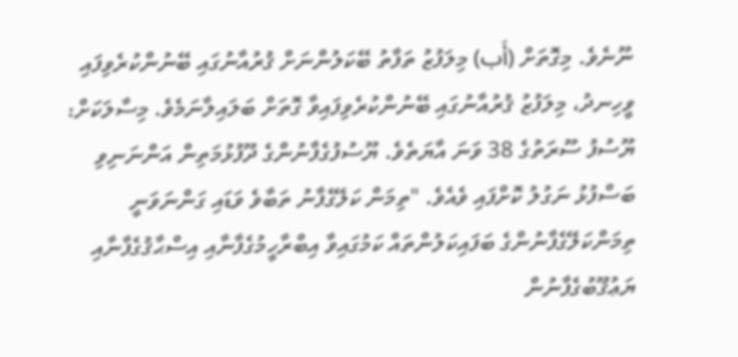ނޫނެވެ. މިގޮތަށް (أَب) މިލަފުޒު ތަފާތު ބޭކަލުންނަށް ޤުރުއާނުގައި ބޭނުންކުރެވިފައި ވީހިނދު، މިލަފުޒު ޤުރުއާނުގައި ބޭނުންކުރެވިފައިވާ ގޮތަށް ބަލައިލާނަމެވެ. މިސާލަކަށް: ޔޫސުފު ސޫރަތުގެ 38 ވަނަ އާޔަތެވެ. ޔޫސުފުގެފާނުންގެ ދޫފުޅުމަތިން އަންނަނިވި ބަސްފުޅު ނަގުލު ކޮށްފައި ވެއެވެ. "ތިމަން ކަލޭގެފާނު ތަބާވެ ވަޑައި ގަންނަވަނީ ތިމަންކަލޭގެފާނުންގެ ބަފައިކަލުންތައް ކަމުގައިވާ އިބްރާހީމުގެފާނާއި އިސްޙާޤުގެފާނާއި ޔަޢުޤޫބުގެފާނުން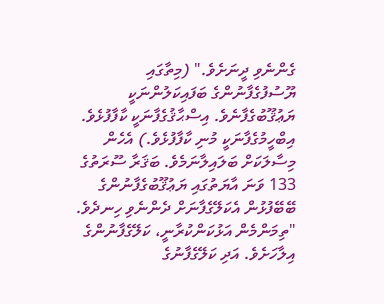ގެންނެވި ދީނަށެވެ." (މިތާގައި ޔޫސުފުގެފާނުންގެ ބަފައިކަލުންނަކީ ޔަޢުޤޫބުގެފާނެވެ. އިސްޙާޤުގެފާނަކީ ކާފާފުޅެވެ. އިބްހީމުގެފާނަކީ މުނި ކާފާފުޅެވެ.) އެހެން މިސާލަކަށް ބަލައިލާނަމެވެ. ބަޤަރާ ސޫރަތުގެ 133 ވަނަ އާޔަތުގައި ޔަޢުޤޫބުގެފާނުންގެ ބޭބޭފުޅުން އެކަލޭގެފާނަށް ދެންނެވި ހިނދެވެ. "ތިމަންމެން އަޅުކަންކުރާނީ، ކަލޭގެފާނުންގެ އިލާހަށެވެ. އަދި ކަލޭގެފާނުގެ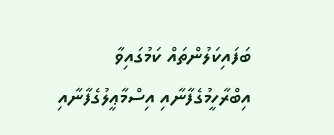ބަފައިކަލުންތައް ކަމުގައިވާ އިބްރާހީމުގެފާނާއި އިސްމާޢީލުގެފާނާއި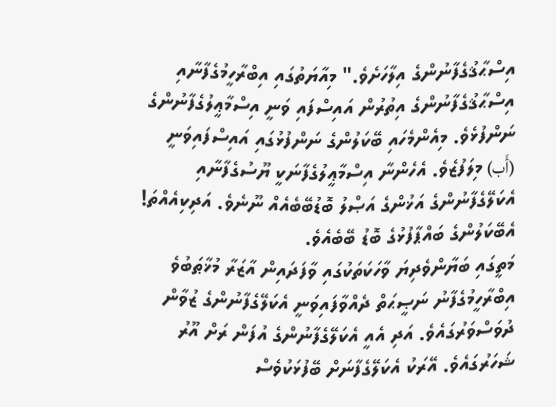އިސްޙާޤުގެފާނުންގެ އިލާހަށެވެ." މިއާޔަތުގައި އިބްރާހީމުގެފާނާއި އިސްޙާޤުގެފާނުންގެ އިތުރުން އައިސްފައި ވަނީ އިސްމާޢީލުގެފާނުންގެ ނަންފުޅެވެ. މިއެންމެހައި ބޭކަލުންގެ ނަންފުޅުގައި އައިސްފައިވަނީ (أَب) މިލަފުޒެވެ. އެހެންނާ އިސްމާޢީލުގެފާނަކީ ޔޫސުގެފާނާއި އެކަލޭގެފާނުންގެ އަޚުންގެ އަޞްލު ބޮޑުބޭބެއެއް ނޫނެވެ. އަދިކިއެއްތަ! އެބޭކަލުންގެ ބައްޕާފުޅުގެ ބޮޑު ބޭބެއެވެ.
މަތީގައި ބަޔާންވެދިޔަ ވާހަކަތަކުގައި ވާފަދައިން އާޒަރާ މުޚާޠަބުވެ އިބްރާހީމުގެފާނު ނަޞީޙަތް ދެއްވާފައިވަނީ އެކަލޭގެފާނުންގެ ޒުވާން ދުވަސްވަރުގައެވެ. އަދި އެއީ އެކަލޭގެފާނުންގެ އުފަން ރަށް އޫރު ޝަހަރުގައެވެ. އޭރަކު އެކަލޭގެފާނަށް ބޭފުޅަކުވެސް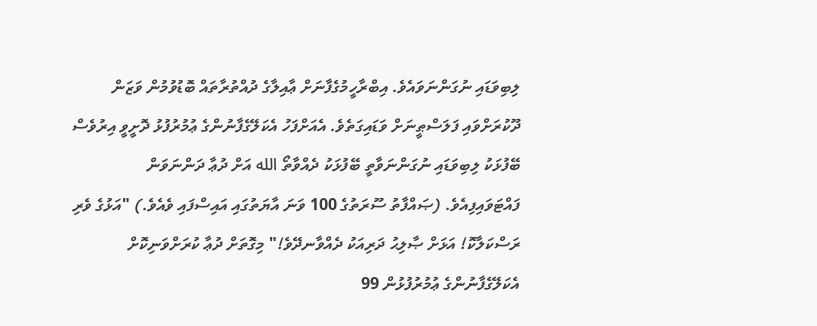ލިބިވަޑައި ނުގަންނަވައެވެ. އިބްރާހީމުގެފާނަށް ޢާއިލާގެ ދުއްތުރާތައް ބޮޑުވުމުން ވަޒަން ދޫކުރަށްވައި ފަލަސްޠީނަށް ވަޑައިގަތެވެ. އެއަށްފަހު އެކަލޭގެފާނުންގެ ޢުމުރުފުޅު ދޮށީވީ އިރުވެސް ބޭފުޅަކު ލިބިވަޑައި ނުގަންނަވާތީ ބޭފުޅަކު ދެއްވާތޯ الله އަށް ދުޢާ ދަންނަވަން ފައްޓަވައިފިއެވެ. (ޞައްފާތު ސޫރަތުގެ 100 ވަނަ އާޔަތުގައި އައިސްފައި ވެއެވެ.) "އަޅުގެ ވެރި ރަސްކަލާކޮ! އަޅަށް ޞާލިޙު ދަރިއަކު ދެއްވާނދޭވެ!" މިގޮތަށް ދުޢާ ކުރަށްވަނިކޮށް އެކަލޭގެފާނުންގެ ޢުމުރުފުޅުން 99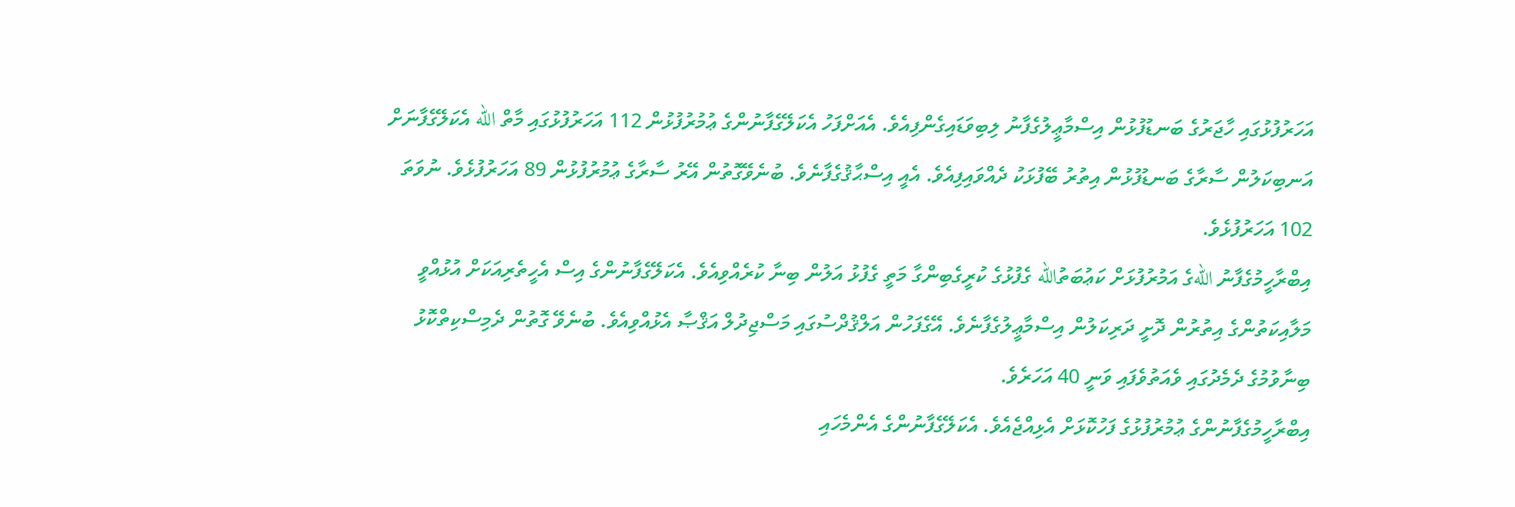އަހަރުފުޅުގައި ހާޖަރުގެ ބަނޑުފުޅުން އިސްމާޢީލުގެފާނު ލިބިވަޑައިގެންފިއެވެ. އެއަށްފަހު އެކަލޭގެފާނުންގެ ޢުމުރުފުޅުން 112 އަހަރުފުޅުގައި މާތް الله އެކަލޭގެފާނަށް އަނބިކަލުން ސާރާގެ ބަނޑުފުޅުން އިތުރު ބޭފުޅަކު ދެއްވައިފިއެވެ. އެއީ އިސްޙާޤުގެފާނެވެ. ބުނެވޭގޮތުން އޭރު ސާރާގެ ޢުމުރުފުޅުން 89 އަހަރުފުޅެވެ. ނުވަތަ 102 އަހަރުފުޅެވެ.
އިބްރާހީމުގެފާނު اللهގެ އަމުރުފުޅަށް ކަޢުބަތުالله ގެފުޅުގެ ކުރީގެބިންގާ މަތީ ގެފުޅު އަލުން ބިނާ ކުރެއްވިއެވެ. އެކަލޭގެފާނުންގެ އިސް އެހީތެރިއަކަށް އުޅުއްވީ މަލާއިކަތުންގެ އިތުރުން ދޮށީ ދަރިކަލުން އިސްމާޢީލުގެފާނެވެ. އޭގެފަހުން އަލްޤުދްސުގައި މަސްޖިދުލް އަޤްޞާ އެޅުއްވިއެވެ. ބުނެވޭ ގޮތުން ދެމިސްކިތްކޮޅު ބިނާވުމުގެ ދެމެދުގައި ވެއަތުވެފައި ވަނީ 40 އަހަރެވެ.
އިބްރާހީމުގެފާނުންގެ ޢުމުރުފުޅުގެ ފަހުކޮޅަށް އެޅިއްޖެއެވެ. އެކަލޭގެފާނުންގެ އެންމެހައި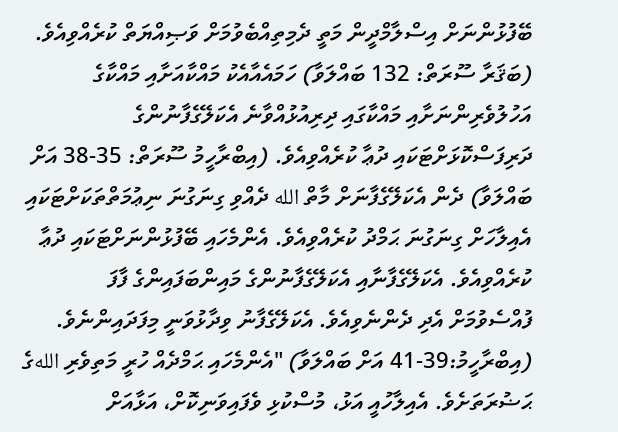ބޭފުޅުންނަށް އިސްލާމްދީން މަތީ ދެމިތިއްބެވުމަށް ވަޞިއްޔަތް ކުރެއްވިއެވެ. (ބަޤަރާ ސޫރަތް: 132 ބައްލަވާ) ހަމައެއާއެކު މައްކާއަށާއި މައްކާގެ އަހުލުވެރިންނަށާއި މައްކާގައި ދިރިއުޅުއްވާނެ އެކަލޭގެފާނުންގެ ދަރިފަސްކޮޅަށްޓަކައި ދުޢާ ކުރެއްވިއެވެ. (އިބްރާހީމު ސޫރަތް: 35-38 އަށް ބައްލަވާ) ދެން އެކަލޭގެފާނަށް މާތް الله ދެއްވި ގިނަގުނަ ނިޢުމަތްތަކަށްޓަކައި އެއިލާހަށް ގިނަގުނަ ޙަމްދު ކުރެއްވިއެވެ. އެންމެހައި ބޭފުޅުންނަށްޓަކައި ދުޢާ ކުރެއްވިއެވެ. އެކަލޭގެފާނާއި އެކަލޭގެފާނުންގެ މައިންބަފައިންގެ ފާފަ ފުއްސެވުމަށް އެދި ދެންނެވިއެވެ. އެކަލޭގެފާނު ވިދާޅުވަނީ މިފަދައިންނެވެ. (އިބްރާހީމު:39-41 އަށް ބައްލަވާ) "އެންމެހައި ޙަމްދެއް ހުރީ މަތިވެރި اللهގެ ޙަޟުރަތަށެވެ. އެއިލާހުއީ އަޅު، މުސްކުޅި ވެފައިވަނިކޮށް، އަޅާއަށް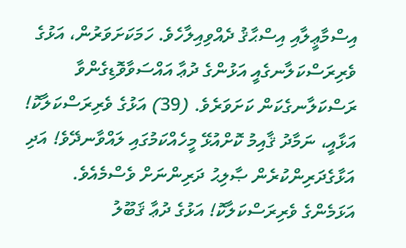އިސްމާޢީލާއި އިސްޙާޤު ދެއްވިއިލާހެވެ. ހަމަކަށަވަރުން، އަޅުގެ ވެރިރަސްކަލާނގެއީ އަޅުންގެ ދުޢާ އައްސަވާވޮޑިގެންވާ ރަސްކަލާނގެކަން ކަށަވަރެވެ. (39) އަޅުގެ ވެރިރަސްކަލާކޮ! އަޅާއީ، ނަމާދު ޤާއިމު ކޮށްއުޅޭ މީހެއްކަމުގައި ލައްވާނދޭވެ! އަދި އަޅާގެދަރިންކުރެން ޞާލިޙު ދަރިންނަށް ވެސްމެއެވެ. އަޅަމެންގެ ވެރިރަސްކަލާކޮ! އަޅުގެ ދުޢާ ޤަބޫލު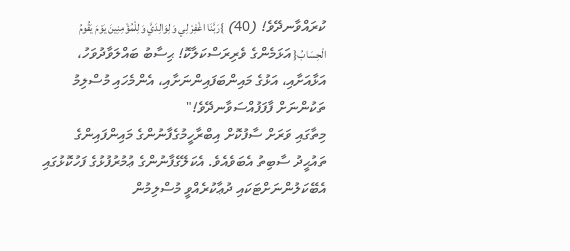ކުރައްވާނދޭވެ! (40) }رَبَّنَا اغْفِرْ لِي وَلِوَالِدَيَّ وَلِلْمُؤْمِنِينَ يَوْمَ يَقُومُ الْحِسَابُ{ އަޅަމެންގެ ވެރިރަސްކަލާކޮ! ޙިސާބު ބައްލަވާދުވަހު، އަޅާއަށާއި، އަޅުގެ މައިންބަފައިންނަށާއި، އެންމެހައި މުސްލިމު ތަކުންނަށް ފާފަފުއްސަވާނދޭވެ!"
މިތާގައި ވަރަށް ސާފުކޮށް އިބްރާހީމުގެފާނުންގެ މައިންފައިންގެ ތައުޙީދު ސާބިތު އެބަވެއެވެ. އެކަލޭގެފާނުންގެ ޢުމުރުފުޅުގެ ފަހުކޮޅުގައި އެބޭކަލުންނަށްޓަކައި ދުޢާކުރެއްވީ މުސްލިމުން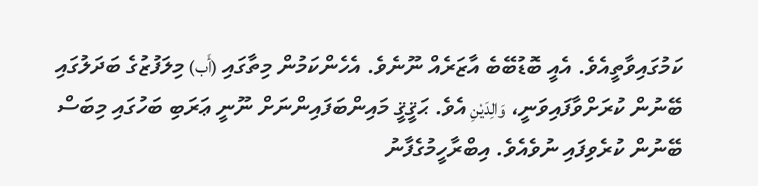ކަމުގައިވާތީއެވެ. އެއީ ބޮޑުބޭބެ އާޒަރެއް ނޫނެވެ. އެހެންކަމުން މިތާގައި (أَب) މިލަފުޒުގެ ބަދަލުގައި ބޭނުން ކުރަށްވާފައިވަނީ، وَالِدَيْنِ އެވެ. ޙަޤީޤީ މައިންބަފައިންނަށް ނޫނީ ޢަރަބި ބަހުގައި މިބަސް ބޭނުން ކުރެވިފައި ނުވެއެވެ. އިބްރާހީމުގެފާނު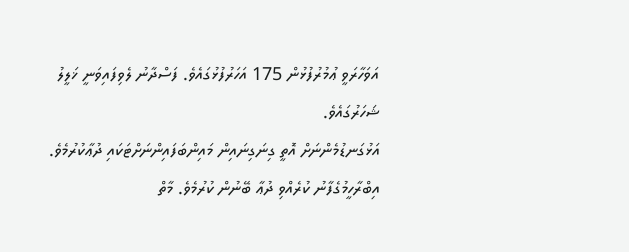އަވަހާރަވީ ޢުމުރުފުޅުން 175 އަހަރުފުޅުގައެވެ. ފަސްދާނު ލެވިފައިވަނީ ޚަލީލު ޝަހަރުގައެވެ.
އަޅުގަނޑުމެންނަށް އޮތީ ގިނަގިނައިން މައިންބަފައިންނަށްޓަކައި ދުޢާކުރުމެވެ. އިބްރާހީމުގެފާނު ކުރެއްވި ދުޢާ ބޭނުން ކުރުމެވެ. މާތް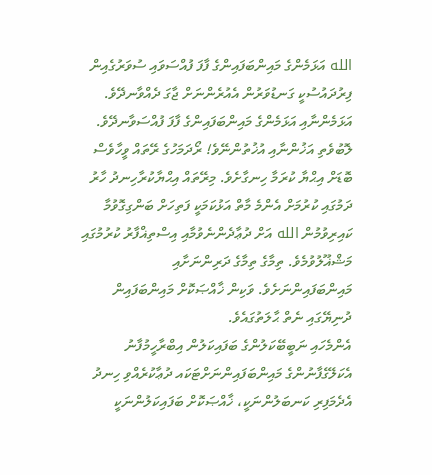الله އަޅަމެންގެ މައިންބަފައިންގެ ފާފަ ފުއްސަވައި ސުވަރުގެއިން ފިރުދައުސުކީ ގަނޑުވަރުން އެއުރެންނަށް ޖާގަ ދެއްވާނދޭވެ. އަޅަމެންނާއި އަޅަމެންގެ މައިންބަފައިންގެ ފާފަ ފުއްސަވާނދޭވެ.
ލޮބުވެތި އަޚުންނާއި އުޚުތުންނޭވެ! ރޯދަމަހުގެ ރޭތައް ވީހާވެސް ބޮޑަށް އިޙްޔާ ކުރަމާ ހިނގާށެވެ. މިރޭތައް އިޙްޔާކުރާހިނދު ހާރު ދަމުގައި ކުރުމަށް އެންމެ މާތް އަޅުކަމަކީ ފަތިހަށް ބަންގިގޮވުމާ ކައިރިވުމުން الله އަށް ދުޢާދެންނެވުމާއި އިސްތިޣްފާރު ކުރުމުގައި މަޝްޣޫލުވުމެވެ. ތިމާގެ ތިމާގެ ދަރިންނަށާއި މައިންބަފައިންނަށެވެ. ވަކިން ޚާއްޞަކޮށް މައިންބަފައިން ދުނިޔޭގައި ނެތް ޙާލަތުގައެވެ.
އެންމެހައި ނަބީބޭކަލުންގެ ބަފައިކަލުން އިބްރާހީމުފާނު އެކަލޭގެފާނުންގެ މައިންބަފައިންނަށްޓަކައ ދުޢާކުރެއްވި ހިނދު އެދެމަފިރި ކަނބަލުންނަކީ، ޚާއްޞަކޮށް ބަފައިކަލުންނަކީ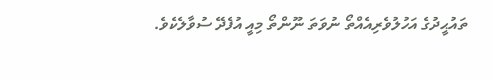ތައުޙީދުގެ އަހުލުވެރިއެއްތޯ ނުވަތަ ނޫންތޯ މިއީ އުފެދޭ ސުވާލެކެވެ.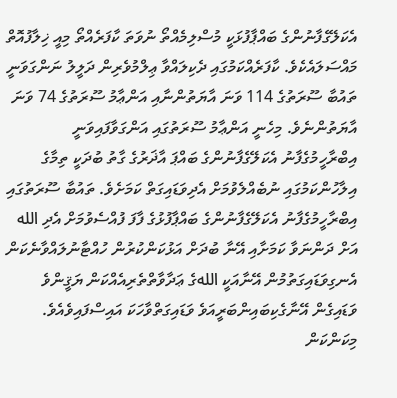އެކަލޭގެފާނުންގެ ބައްޕާފުޅަކީ މުސްލިމެއްތޯ ނުވަތަ ކާފަރެއްތޯ މިއީ ޚިލާފުއޮތް މައްސަލައެކެވެ. ކާފަރެއްކަމުގައި ދެކިލައްވާ ޢިލްމުވެރިން ދަލީލު ނަންގަވަނީ ތައުބާ ސޫރަތުގެ 114 ވަނަ އާޔަތުންނާއި އަންޢާމު ސޫރަތުގެ 74 ވަނަ އާޔަތުންނެވެ. މިހެނީ އަންޢާމު ސޫރަތުގައި އަންގަވާފައިވަނީ އިބްރާހީމުގެފާނު އެކަލޭގެފާނުންގެ ބައްޕަ އާޛަރުގެ ގާތު ބުދަކީ ތިމާގެ އިލާހުންކަމުގައި ނުބެއްލެވުމަށް އެދިވަޑައިގަތް ކަމަށެވެ. ތައުބާ ސޫރަތުގައި އިބްރާހީމުގެފާނު އެކަލޭގެފާނުންގެ ބައްޕާފުޅުގެ ފާފަ ފުއްސެވުމަށް އެދި الله އަށް ދަންނަވާ ކަމަށާއި އޭނާ ބުދަށް އަޅުކަންކުރުން ހުއްޓާނުލައްވާނެކަން އެނގިވަޑައިގަތުމުން އޭނާއަކީ اللهގެ ޢަދާވާތްތެރިއެއްކަން ޔަޤީންވެ ވަޑައިގެން އޭނާގެކިބައިންބަރީއަވެ ވަޑައިގަތްވާހަކަ އައިސްފައިވެއެވެ. މިކަންކަން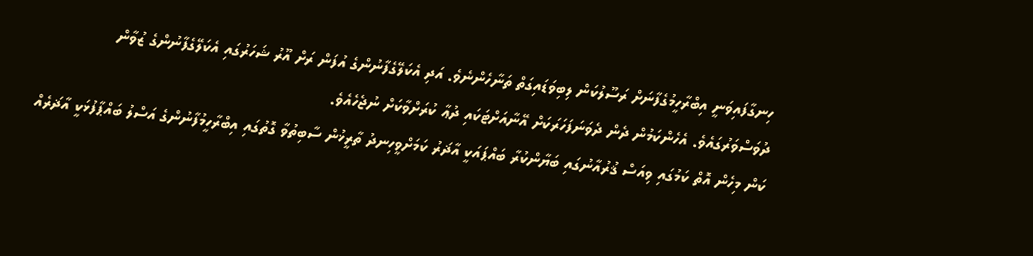ހިނގާފައިވަނީ އިބްރާހީމުގެފާނަށް ރަސޫލުކަން ލިބިވަޑައިގަތް ތަނާހެންނެވެ. އަދި އެކަލޭގެފާނުންގެ އުފަން ރަށް އޫރު ޝަހަރުގައި އެކަލޭގެފާނުންގެ ޒުވާން ދުވަސްވަރުގައެވެ. އެހެންކަމުން ދެން ދެވަނަފަހަރަކަށް އޭނާއަށްޓަކައި ދުޢާ ކުރަށްވާކަށް ނުޖެހެއެވެ.
ކަން މިހެން އޮތް ކަމުގައި ވިއަސް ޤުރުއާނުގައި ބަޔާންކުރާ ބައްޕައަކީ އާޛަރު ކަމަށްވީހިނދު ތާރީޚުން ސާބިތުވާ ގޮތުގައި އިބްރާހީމުފާނުންގެ އަސްލު ބައްޕާފުޅަކީ އާޛަރެއް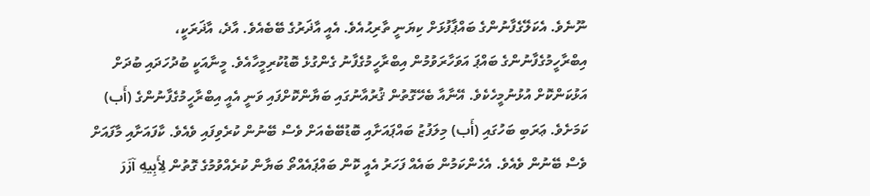ނޫނެވެ. އެކަލޭގެފާނުންގެ ބައްޕާފުޅަށް ކިޔަނީ ތާރިޙުއެވެ. އެއީ އާޛަރުގެ ބޭބެއެވެ. އާދެ، އާޛަރަކީ، އިބްރާހީމުގެފާނުންގެ ބައްޕަ އަވަހާރަވުމުން އިބްރާހީމުގެފާނު ގެންގުޅެ ބޮޑުކުރިމީހާއެވެ. މީނާއަކީ ބުދުހަދައި ބުދަށް އަޅުކަންކޮށް އުޅުނުމީހެކެވެ. އޭނާއާ ބެހޭގޮތުން ޤުރުއާނުގައި ބަޔާންކޮށްފައި ވަނީ އެއީ އިބްރާހީމުގެފާނުންގެ (أَب) ކަމަށެވެ. ޢަރަބި ބަހުގައި (أَب) މިލަފުޒު ބައްޕައަށާއި ބޮޑުބޭބެއަށް ވެސް ބޭނުން ކުރެވިފައި ވެއެވެ. ކާފައަށާއި މާފައަށް ވެސް ބޭނުން ވެއެވެ. އެހެންކަމުން ބައެއް ފަހަރު އެއީ ކޮން ބައްޕައެއްތޯ ބަޔާން ކުރެއްވުމުގެ ގޮތުން لِأَبِيهِ آزَرَ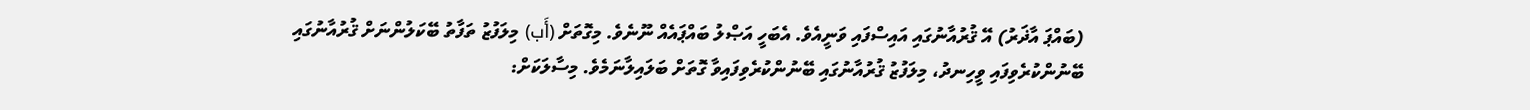(ބައްޕަ އާޛަރު) އޭ ޤުރުއާނުގައި އައިސްފައި ވަނީއެވެ. އެބަހީ އަޞްލު ބައްޕައެއް ނޫނެވެ. މިގޮތަށް (أَب) މިލަފުޒު ތަފާތު ބޭކަލުންނަށް ޤުރުއާނުގައި ބޭނުންކުރެވިފައި ވީހިނދު، މިލަފުޒު ޤުރުއާނުގައި ބޭނުންކުރެވިފައިވާ ގޮތަށް ބަލައިލާނަމެވެ. މިސާލަކަށް: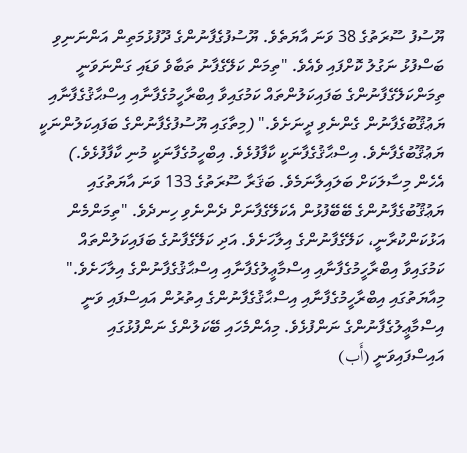ޔޫސުފު ސޫރަތުގެ 38 ވަނަ އާޔަތެވެ. ޔޫސުފުގެފާނުންގެ ދޫފުޅުމަތިން އަންނަނިވި ބަސްފުޅު ނަގުލު ކޮށްފައި ވެއެވެ. "ތިމަން ކަލޭގެފާނު ތަބާވެ ވަޑައި ގަންނަވަނީ ތިމަންކަލޭގެފާނުންގެ ބަފައިކަލުންތައް ކަމުގައިވާ އިބްރާހީމުގެފާނާއި އިސްޙާޤުގެފާނާއި ޔަޢުޤޫބުގެފާނުން ގެންނެވި ދީނަށެވެ." (މިތާގައި ޔޫސުފުގެފާނުންގެ ބަފައިކަލުންނަކީ ޔަޢުޤޫބުގެފާނެވެ. އިސްޙާޤުގެފާނަކީ ކާފާފުޅެވެ. އިބްހީމުގެފާނަކީ މުނި ކާފާފުޅެވެ.) އެހެން މިސާލަކަށް ބަލައިލާނަމެވެ. ބަޤަރާ ސޫރަތުގެ 133 ވަނަ އާޔަތުގައި ޔަޢުޤޫބުގެފާނުންގެ ބޭބޭފުޅުން އެކަލޭގެފާނަށް ދެންނެވި ހިނދެވެ. "ތިމަންމެން އަޅުކަންކުރާނީ، ކަލޭގެފާނުންގެ އިލާހަށެވެ. އަދި ކަލޭގެފާނުގެ ބަފައިކަލުންތައް ކަމުގައިވާ އިބްރާހީމުގެފާނާއި އިސްމާޢީލުގެފާނާއި އިސްޙާޤުގެފާނުންގެ އިލާހަށެވެ." މިއާޔަތުގައި އިބްރާހީމުގެފާނާއި އިސްޙާޤުގެފާނުންގެ އިތުރުން އައިސްފައި ވަނީ އިސްމާޢީލުގެފާނުންގެ ނަންފުޅެވެ. މިއެންމެހައި ބޭކަލުންގެ ނަންފުޅުގައި އައިސްފައިވަނީ (أَب)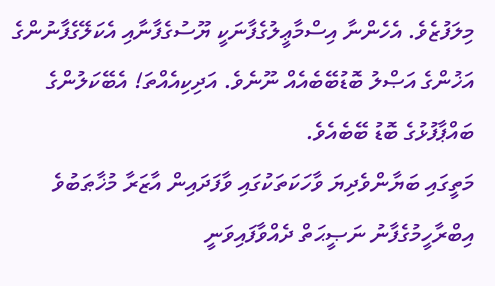މިލަފުޒެވެ. އެހެންނާ އިސްމާޢީލުގެފާނަކީ ޔޫސުގެފާނާއި އެކަލޭގެފާނުންގެ އަޚުންގެ އަޞްލު ބޮޑުބޭބެއެއް ނޫނެވެ. އަދިކިއެއްތަ! އެބޭކަލުންގެ ބައްޕާފުޅުގެ ބޮޑު ބޭބެއެވެ.
މަތީގައި ބަޔާންވެދިޔަ ވާހަކަތަކުގައި ވާފަދައިން އާޒަރާ މުޚާޠަބުވެ އިބްރާހީމުގެފާނު ނަޞީޙަތް ދެއްވާފައިވަނީ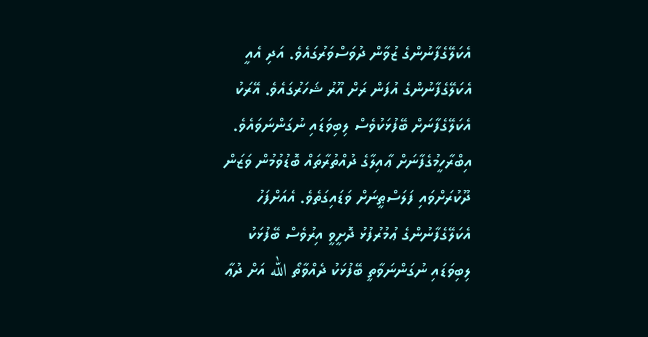އެކަލޭގެފާނުންގެ ޒުވާން ދުވަސްވަރުގައެވެ. އަދި އެއީ އެކަލޭގެފާނުންގެ އުފަން ރަށް އޫރު ޝަހަރުގައެވެ. އޭރަކު އެކަލޭގެފާނަށް ބޭފުޅަކުވެސް ލިބިވަޑައި ނުގަންނަވައެވެ. އިބްރާހީމުގެފާނަށް ޢާއިލާގެ ދުއްތުރާތައް ބޮޑުވުމުން ވަޒަން ދޫކުރަށްވައި ފަލަސްޠީނަށް ވަޑައިގަތެވެ. އެއަށްފަހު އެކަލޭގެފާނުންގެ ޢުމުރުފުޅު ދޮށީވީ އިރުވެސް ބޭފުޅަކު ލިބިވަޑައި ނުގަންނަވާތީ ބޭފުޅަކު ދެއްވާތޯ الله އަށް ދުޢާ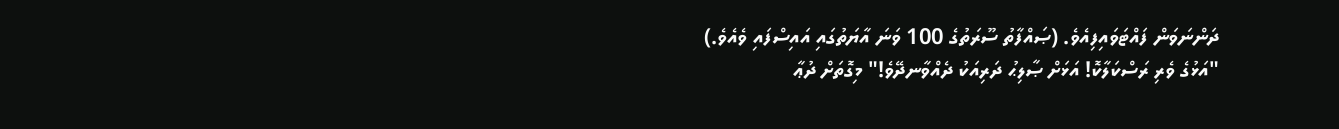ދަންނަވަން ފައްޓަވައިފިއެވެ. (ޞައްފާތު ސޫރަތުގެ 100 ވަނަ އާޔަތުގައި އައިސްފައި ވެއެވެ.) "އަޅުގެ ވެރި ރަސްކަލާކޮ! އަޅަށް ޞާލިޙު ދަރިއަކު ދެއްވާނދޭވެ!" މިގޮތަށް ދުޢާ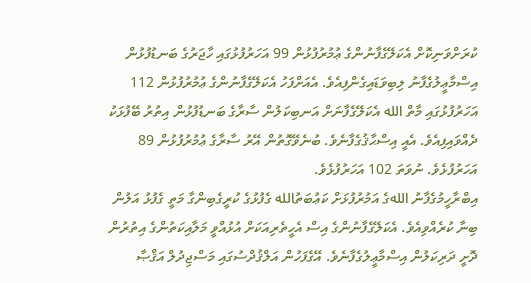ކުރަށްވަނިކޮށް އެކަލޭގެފާނުންގެ ޢުމުރުފުޅުން 99 އަހަރުފުޅުގައި ހާޖަރުގެ ބަނޑުފުޅުން އިސްމާޢީލުގެފާނު ލިބިވަޑައިގެންފިއެވެ. އެއަށްފަހު އެކަލޭގެފާނުންގެ ޢުމުރުފުޅުން 112 އަހަރުފުޅުގައި މާތް الله އެކަލޭގެފާނަށް އަނބިކަލުން ސާރާގެ ބަނޑުފުޅުން އިތުރު ބޭފުޅަކު ދެއްވައިފިއެވެ. އެއީ އިސްޙާޤުގެފާނެވެ. ބުނެވޭގޮތުން އޭރު ސާރާގެ ޢުމުރުފުޅުން 89 އަހަރުފުޅެވެ. ނުވަތަ 102 އަހަރުފުޅެވެ.
އިބްރާހީމުގެފާނު اللهގެ އަމުރުފުޅަށް ކަޢުބަތުالله ގެފުޅުގެ ކުރީގެބިންގާ މަތީ ގެފުޅު އަލުން ބިނާ ކުރެއްވިއެވެ. އެކަލޭގެފާނުންގެ އިސް އެހީތެރިއަކަށް އުޅުއްވީ މަލާއިކަތުންގެ އިތުރުން ދޮށީ ދަރިކަލުން އިސްމާޢީލުގެފާނެވެ. އޭގެފަހުން އަލްޤުދްސުގައި މަސްޖިދުލް އަޤްޞާ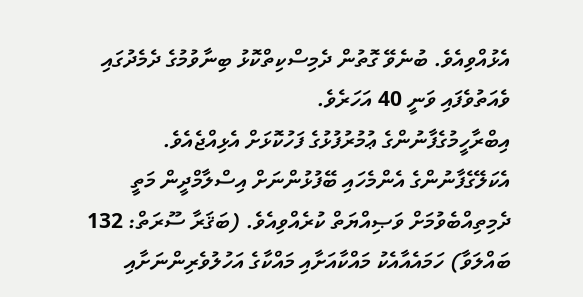އެޅުއްވިއެވެ. ބުނެވޭ ގޮތުން ދެމިސްކިތްކޮޅު ބިނާވުމުގެ ދެމެދުގައި ވެއަތުވެފައި ވަނީ 40 އަހަރެވެ.
އިބްރާހީމުގެފާނުންގެ ޢުމުރުފުޅުގެ ފަހުކޮޅަށް އެޅިއްޖެއެވެ. އެކަލޭގެފާނުންގެ އެންމެހައި ބޭފުޅުންނަށް އިސްލާމްދީން މަތީ ދެމިތިއްބެވުމަށް ވަޞިއްޔަތް ކުރެއްވިއެވެ. (ބަޤަރާ ސޫރަތް: 132 ބައްލަވާ) ހަމައެއާއެކު މައްކާއަށާއި މައްކާގެ އަހުލުވެރިންނަށާއި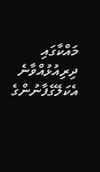މައްކާގައި ދިރިއުޅުއްވާނެ އެކަލޭގެފާނުންގެ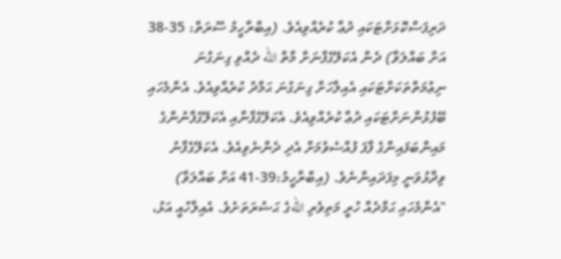ދަރިފަސްކޮޅަށްޓަކައި ދުޢާ ކުރެއްވިއެވެ. (އިބްރާހީމު ސޫރަތް: 35-38 އަށް ބައްލަވާ) ދެން އެކަލޭގެފާނަށް މާތް الله ދެއްވި ގިނަގުނަ ނިޢުމަތްތަކަށްޓަކައި އެއިލާހަށް ގިނަގުނަ ޙަމްދު ކުރެއްވިއެވެ. އެންމެހައި ބޭފުޅުންނަށްޓަކައި ދުޢާ ކުރެއްވިއެވެ. އެކަލޭގެފާނާއި އެކަލޭގެފާނުންގެ މައިންބަފައިންގެ ފާފަ ފުއްސެވުމަށް އެދި ދެންނެވިއެވެ. އެކަލޭގެފާނު ވިދާޅުވަނީ މިފަދައިންނެވެ. (އިބްރާހީމު:39-41 އަށް ބައްލަވާ) "އެންމެހައި ޙަމްދެއް ހުރީ މަތިވެރި اللهގެ ޙަޟުރަތަށެވެ. އެއިލާހުއީ އަޅު،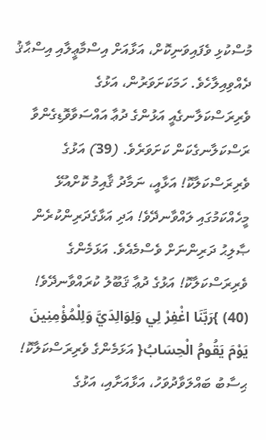މުސްކުޅި ވެފައިވަނިކޮށް، އަޅާއަށް އިސްމާޢީލާއި އިސްޙާޤު ދެއްވިއިލާހެވެ. ހަމަކަށަވަރުން، އަޅުގެ ވެރިރަސްކަލާނގެއީ އަޅުންގެ ދުޢާ އައްސަވާވޮޑިގެންވާ ރަސްކަލާނގެކަން ކަށަވަރެވެ. (39) އަޅުގެ ވެރިރަސްކަލާކޮ! އަޅާއީ، ނަމާދު ޤާއިމު ކޮށްއުޅޭ މީހެއްކަމުގައި ލައްވާނދޭވެ! އަދި އަޅާގެދަރިންކުރެން ޞާލިޙު ދަރިންނަށް ވެސްމެއެވެ. އަޅަމެންގެ ވެރިރަސްކަލާކޮ! އަޅުގެ ދުޢާ ޤަބޫލު ކުރައްވާނދޭވެ! (40) }رَبَّنَا اغْفِرْ لِي وَلِوَالِدَيَّ وَلِلْمُؤْمِنِينَ يَوْمَ يَقُومُ الْحِسَابُ{ އަޅަމެންގެ ވެރިރަސްކަލާކޮ! ޙިސާބު ބައްލަވާދުވަހު، އަޅާއަށާއި، އަޅުގެ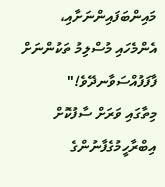މައިންބަފައިންނަށާއި، އެންމެހައި މުސްލިމު ތަކުންނަށް ފާފަފުއްސަވާނދޭވެ!"
މިތާގައި ވަރަށް ސާފުކޮށް އިބްރާހީމުގެފާނުންގެ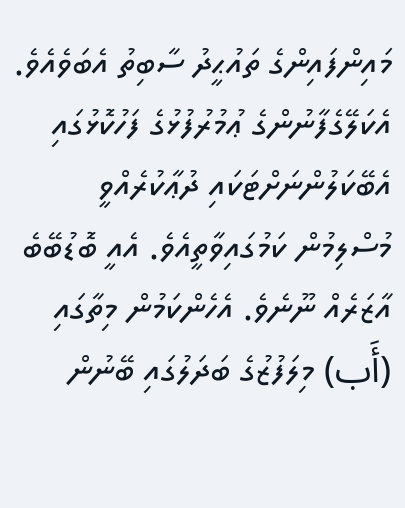މައިންފައިންގެ ތައުޙީދު ސާބިތު އެބަވެއެވެ. އެކަލޭގެފާނުންގެ ޢުމުރުފުޅުގެ ފަހުކޮޅުގައި އެބޭކަލުންނަށްޓަކައި ދުޢާކުރެއްވީ މުސްލިމުން ކަމުގައިވާތީއެވެ. އެއީ ބޮޑުބޭބެ އާޒަރެއް ނޫނެވެ. އެހެންކަމުން މިތާގައި (أَب) މިލަފުޒުގެ ބަދަލުގައި ބޭނުން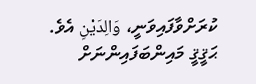ކުރަށްވާފައިވަނީ، وَالِدَيْنِ އެވެ. ޙަޤީޤީ މައިންބަފައިންނަށް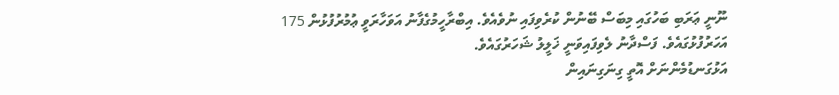ނޫނީ ޢަރަބި ބަހުގައި މިބަސް ބޭނުން ކުރެވިފައި ނުވެއެވެ. އިބްރާހީމުގެފާނު އަވަހާރަވީ ޢުމުރުފުޅުން 175 އަހަރުފުޅުގައެވެ. ފަސްދާނު ލެވިފައިވަނީ ޚަލީލު ޝަހަރުގައެވެ.
އަޅުގަނޑުމެންނަށް އޮތީ ގިނަގިނައިން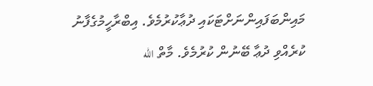މައިންބަފައިންނަށްޓަކައި ދުޢާކުރުމެވެ. އިބްރާހީމުގެފާނު ކުރެއްވި ދުޢާ ބޭނުން ކުރުމެވެ. މާތް الله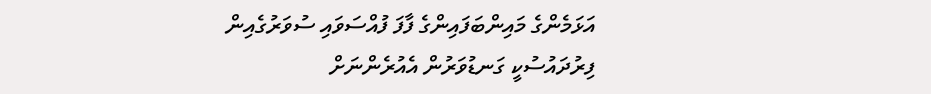އަޅަމެންގެ މައިންބަފައިންގެ ފާފަ ފުއްސަވައި ސުވަރުގެއިން ފިރުދައުސުކީ ގަނޑުވަރުން އެއުރެންނަށް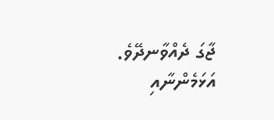ޖާގަ ދެއްވާނދޭވެ. އަޅަމެންނާއި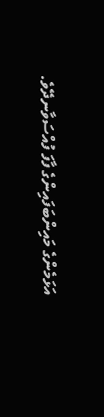އަޅަމެންގެ މައިންބަފައިންގެ ފާފަ ފުއްސަވާނދޭވެ.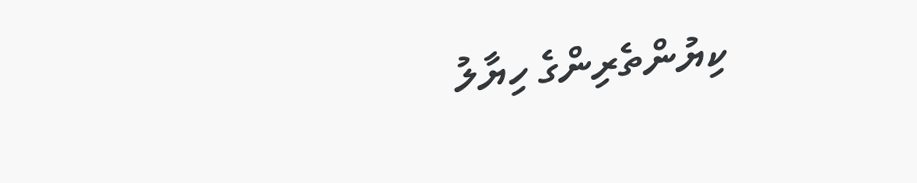ކިޔުންތެރިންގެ ހިޔާލު